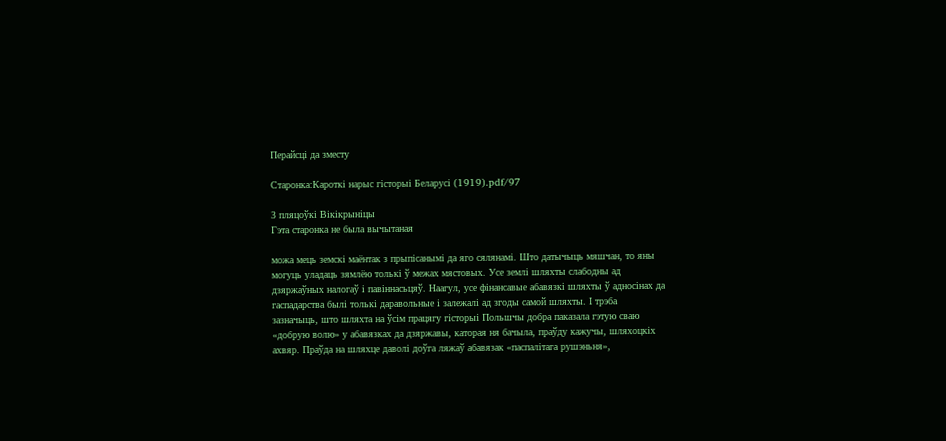Перайсці да зместу

Старонка:Кароткі нарыс гісторыі Беларусі (1919).pdf/97

З пляцоўкі Вікікрыніцы
Гэта старонка не была вычытаная

можа мець земскі маёнтак з прыпісанымі да яго сялянамі. Што датычыць мяшчан, то яны могуць уладаць зямлёю толькі ў межах мястовых. Усе землі шляхты слабодны ад дзяржаўных налогаў і павіннасьцяў. Наагул, усе фінансавые абавязкі шляхты ў адносінах да гаспадарства былі толькі даравольные і залежалі ад згоды самой шляхты. І трэба зазначыць, што шляхта на ўсім працягу гісторыі Польшчы добра паказала гэтую сваю «добрую волю» у абавязках да дзяржавы, каторая ня бачыла, праўду кажучы, шляхоцкіх ахвяр. Праўда на шляхце даволі доўга ляжаў абавязак «паспалітага рушэньня»,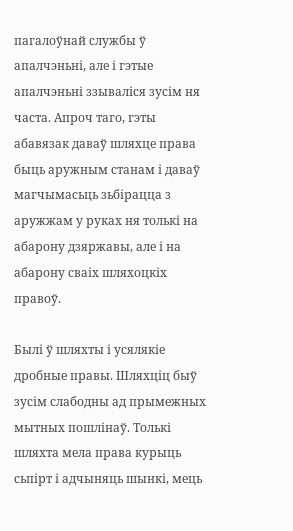пагалоўнай службы ў апалчэньні, але і гэтые апалчэньні ззываліся зусім ня часта. Апроч таго, гэты абавязак даваў шляхце права быць аружным станам і даваў магчымасьць зьбірацца з аружжам у руках ня толькі на абарону дзяржавы, але і на абарону сваіх шляхоцкіх правоў.

Былі ў шляхты і усялякіе дробные правы. Шляхціц быў зусім слабодны ад прымежных мытных пошлінаў. Толькі шляхта мела права курыць сьпірт і адчыняць шынкі, мець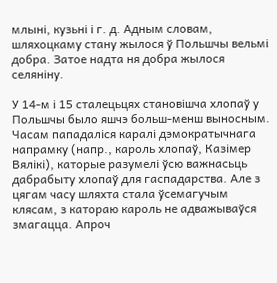млыні, кузьні і г. д. Адным словам, шляхоцкаму стану жылося ў Польшчы вельмі добра. Затое надта ня добра жылося селяніну.

У 14-м і 15 сталецьцях становішча хлопаў у Польшчы было яшчэ больш-менш выносным. Часам пападаліся каралі дэмократычнага напрамку (напр., кароль хлопаў, Казімер Вялікі), каторые разумелі ўсю важнасьць дабрабыту хлопаў для гаспадарства. Але з цягам часу шляхта стала ўсемагучым клясам, з катораю кароль не адважываўся змагацца. Апроч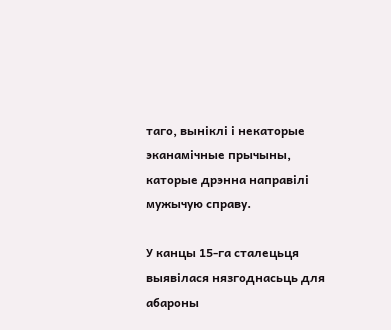таго, выніклі і некаторые эканамічные прычыны, каторые дрэнна направілі мужычую справу.

У канцы 15-га сталецьця выявілася нязгоднасьць для абароны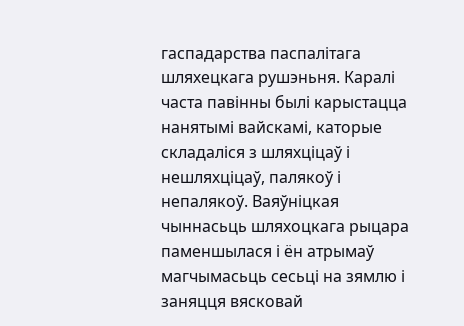гаспадарства паспалітага шляхецкага рушэньня. Каралі часта павінны былі карыстацца нанятымі вайскамі, каторые складаліся з шляхціцаў і нешляхціцаў, палякоў і непалякоў. Ваяўніцкая чыннасьць шляхоцкага рыцара паменшылася і ён атрымаў магчымасьць сесьці на зямлю і заняцця вясковай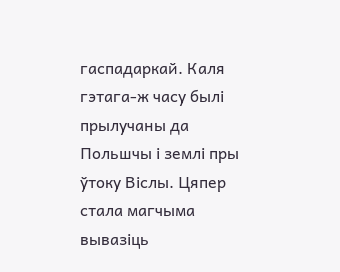гаспадаркай. Каля гэтага-ж часу былі прылучаны да Польшчы і землі пры ўтоку Віслы. Цяпер стала магчыма вывазіць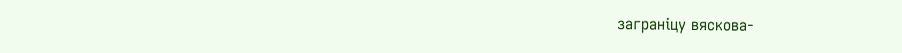заграніцу вяскова-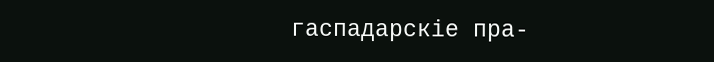гаспадарскіе пра-